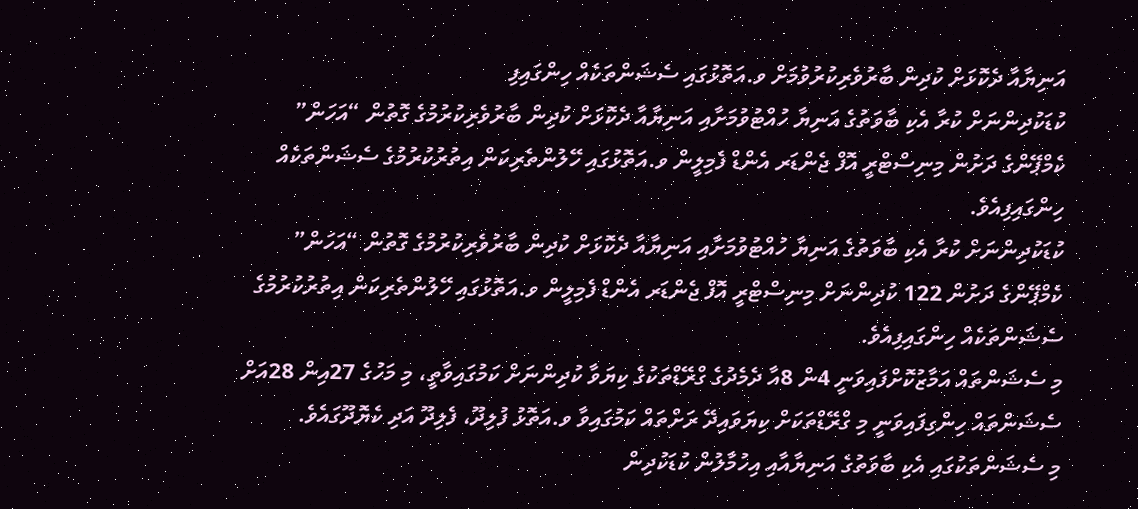އަނިޔާއާ ދެކޮޅަށް ކުދިން ބާރުވެރިކުރުވުމަށް ވ.އަތޮޅުގައި ސެޝަންތަކެއް ހިންގައިފި
ކުޑަކުދިންނަށް ކުރާ އެކި ބާވަތުގެ އަނިޔާ ހުއްޓުވުމަށާއި އަނިޔާއާ ދެކޮޅަށް ކުދިން ބާރުވެރިކުރުމުގެ ގޮތުން “އަހަން” ކެމްޕޭންގެ ދަށުން މިނިސްޓްރީ އޮފް ޖެންޑަރ އެންޑް ފެމިލީން ވ.އަތޮޅުގައި ހޭލުންތެރިކަން އިތުރުކުރުމުގެ ސެޝަންތަކެއް ހިންގައިފިއެވެ.
ކުޑަކުދިންނަށް ކުރާ އެކި ބާވަތުގެ އަނިޔާ ހުއްޓުވުމަށާއި އަނިޔާއާ ދެކޮޅަށް ކުދިން ބާރުވެރިކުރުމުގެ ގޮތުން “އަހަން” ކެމްޕޭންގެ ދަށުން 122 ކުދިންނަށް މިނިސްޓްރީ އޮފް ޖެންޑަރ އެންޑް ފެމިލީން ވ.އަތޮޅުގައި ހޭލުންތެރިކަން އިތުރުކުރުމުގެ ސެޝަންތަކެއް ހިންގައިފިއެވެ.
މި ސެޝަންތައް އަމާޒުކޮށްފައިވަނީ 4ން 8އާ ދެމެދުގެ ގްރޭޑްތަކުގެ ކިޔަވާ ކުދިންނަށް ކަމުގައިވާތީ، މި މަހުގެ 27އިން 28އަށް ސެޝަންތައް ހިންގިފައިވަނީ މި ގްރޭޑްތަކަށް ކިޔަވައިދޭ ރަށްތައް ކަމުގައިވާ ވ.އަތޮޅު ފުލިދޫ، ފެލިދޫ އަދި ކެޔޮދޫގައެވެ.
މި ސެޝަންތަކުގައި އެކި ބާވަތުގެ އަނިޔާއާއި އިހުމާލުން ކުޑަކުދިން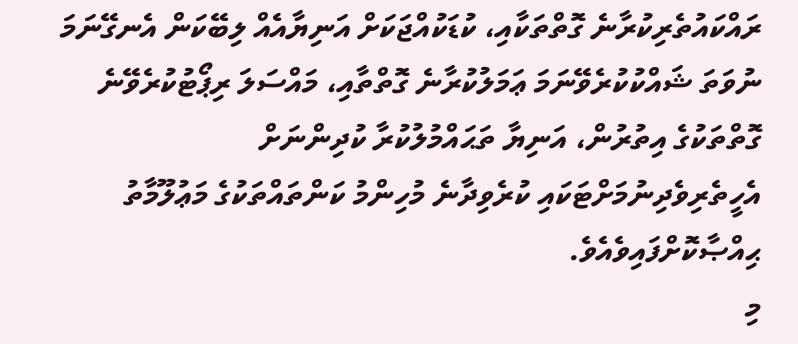ރައްކައުތެރިކުރާނެ ގޮތްތަކާއި، ކުޑަކުއްޖަކަށް އަނިޔާއެއް ލިބޭކަން އެނގޭނަމަ ނުވަތަ ޝައްކުކުރެވޭނަމަ ޢަމަލުކުރާނެ ގޮތްތާއި، މައްސަލަ ރިޕޯޓުކުރެވޭނެ ގޮތްތަކުގެ އިތުރުން، އަނިޔާ ތަޙައްމުލުކުރާ ކުދިންނަށް އެހީތެރިވެދިނުމަށްޓަކައި ކުރެވިދާނެ މުހިންމު ކަންތައްތަކުގެ މަޢުލޫމާތު ޙިއްޞާކޮށްފައިވެއެވެ.
މި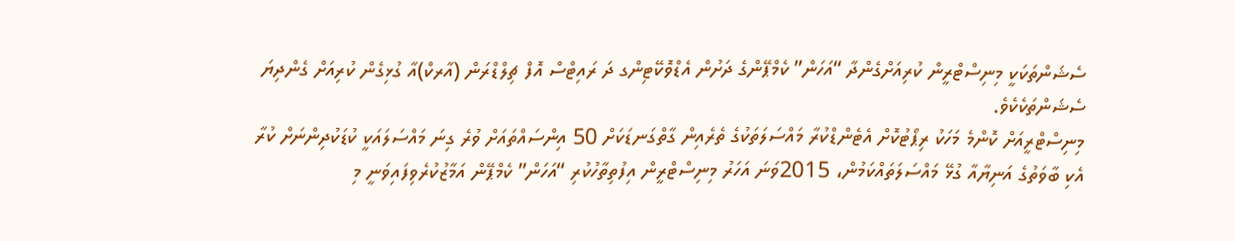ސެޝަންތަކަކީ މިނިސްޓްރީން ކުރިއަށްގެންދާ “އަހަން” ކެމްޕޭންގެ ދަށުން އެޑްވޮކޭޓިންގ ދަ ރައިޓްސް އޮފް ޗިލްޑްރަން (އާރކް)އާ ގުޅިގެން ކުރިއަށް ގެންދިޔަ ސެޝަންތަކެކެވެ.
މިނިސްޓްރީއަށް ކޮންމެ މަހަކު ރިޕޯޓުކޮށް އެޓެންޑްކުރާ މައްސަލަތަކުގެ ތެރެއިން ގާތްގަނޑަކަށް 50 އިންސައްތައަށް ވުރެ ގިނަ މައްސަލައަކީ ކުޑަކުދިންނަށް ކުރާ އެކި ބާވަތުގެ އަނިޔާއާ ގުޅޭ މައްސަލަތައްކަމުން، 2015ވަނަ އަހަރު މިނިސްޓްރީން އިފުތިތާހުކުރި “އަހަން” ކެމްޕޭން އަމާޒުކުރެވިފައިވަނީ މި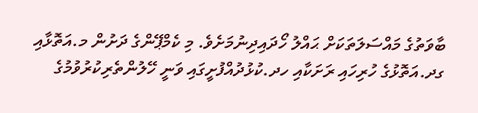ބާވަތުގެ މައްސަލަތަކަށް ޙައްލު ހޯދައިދިނުމަށެވެ. މި ކެމްޕޭންގެ ދަށުން މ.އަތޮޅާއި ގދ.އަތޮޅުގެ ހުރިހައި ރަށަކާއި ހދ.ކުޅުދުއްފުށީގައި ވަނީ ހޭލުންތެރިކުރުވުމުގެ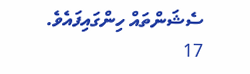ސެޝަންތައް ހިންގައިފައެވެ.
17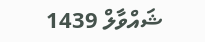ޝައްވާލް 1439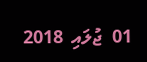01  ޖުލައި  2018